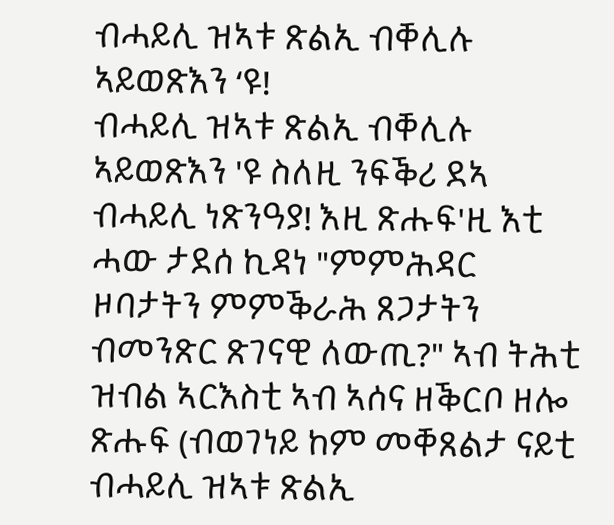ብሓይሊ ዝኣቱ ጽልኢ ብቐሊሉ ኣይወጽእን ‘ዩ!
ብሓይሊ ዝኣቱ ጽልኢ ብቐሊሉ ኣይወጽእን 'ዩ ስለዚ ንፍቕሪ ደኣ ብሓይሊ ነጽንዓያ! እዚ ጽሑፍ'ዚ እቲ ሓው ታደሰ ኪዳነ "ምምሕዳር ዞባታትን ምምቕራሕ ጸጋታትን ብመንጽር ጽገናዊ ለውጢ?" ኣብ ትሕቲ ዝብል ኣርእስቲ ኣብ ኣሰና ዘቕርቦ ዘሎ ጽሑፍ (ብወገነይ ከም መቐጸልታ ናይቲ
ብሓይሊ ዝኣቱ ጽልኢ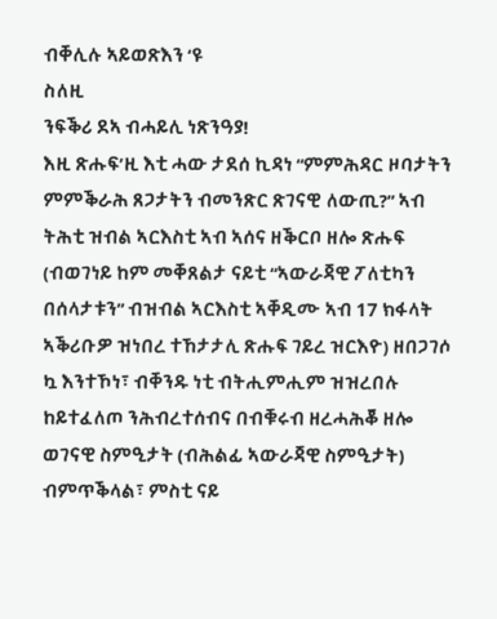ብቐሊሉ ኣይወጽእን ‘ዩ
ስለዚ
ንፍቕሪ ደኣ ብሓይሊ ነጽንዓያ!
እዚ ጽሑፍ’ዚ እቲ ሓው ታደሰ ኪዳነ “ምምሕዳር ዞባታትን ምምቕራሕ ጸጋታትን ብመንጽር ጽገናዊ ለውጢ?” ኣብ ትሕቲ ዝብል ኣርእስቲ ኣብ ኣሰና ዘቕርቦ ዘሎ ጽሑፍ (ብወገነይ ከም መቐጸልታ ናይቲ “ኣውራጃዊ ፖለቲካን በሰላታቱን” ብዝብል ኣርእስቲ ኣቐዲሙ ኣብ 17 ክፋላት ኣቕሪቡዎ ዝነበረ ተኸታታሊ ጽሑፍ ገይረ ዝርእዮ) ዘበጋገሶ ኳ እንተኾነ፣ ብቐንዱ ነቲ ብትሒምሒም ዝዝረበሉ ከይተፈለጦ ንሕብረተሰብና በብቑሩብ ዘረሓሕቖ ዘሎ ወገናዊ ስምዒታት (ብሕልፊ ኣውራጃዊ ስምዒታት) ብምጥቕላል፣ ምስቲ ናይ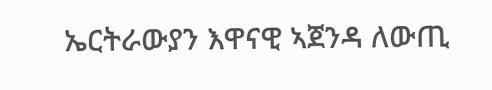ኤርትራውያን እዋናዊ ኣጀንዳ ለውጢ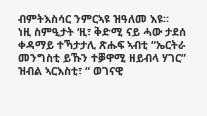ብምትእስሳር ንምርኣዩ ዝዓለመ እዩ።
ነዚ ስምዒታት ‘ዚ፣ ቅድሚ ናይ ሓው ታደሰ ቀዳማይ ተኻታታሊ ጽሑፍ ኣብቲ “ኤርትራ መንግስቲ ይኹን ተቓዋሚ ዘይብላ ሃገር” ዝብል ኣርእስቲ፣ “ ወገናዊ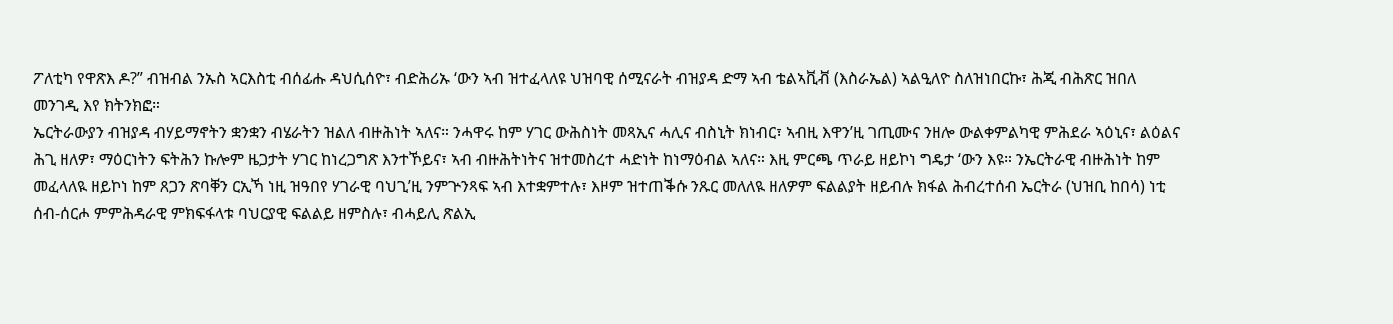ፖለቲካ የዋጽእ ዶ?” ብዝብል ንኡስ ኣርእስቲ ብሰፊሑ ዳህሲሰዮ፣ ብድሕሪኡ ‘ውን ኣብ ዝተፈላለዩ ህዝባዊ ሰሚናራት ብዝያዳ ድማ ኣብ ቴልኣቪቭ (እስራኤል) ኣልዒለዮ ስለዝነበርኩ፣ ሕጂ ብሕጽር ዝበለ መንገዲ እየ ክትንክፎ።
ኤርትራውያን ብዝያዳ ብሃይማኖትን ቋንቋን ብሄራትን ዝልለ ብዙሕነት ኣለና። ንሓዋሩ ከም ሃገር ውሕስነት መጻኢና ሓሊና ብስኒት ክነብር፣ ኣብዚ እዋን’ዚ ገጢሙና ንዘሎ ውልቀምልካዊ ምሕደራ ኣዕኒና፣ ልዕልና ሕጊ ዘለዎ፣ ማዕርነትን ፍትሕን ኩሎም ዜጋታት ሃገር ከነረጋግጽ እንተኾይና፣ ኣብ ብዙሕትነትና ዝተመስረተ ሓድነት ከነማዕብል ኣለና። እዚ ምርጫ ጥራይ ዘይኮነ ግዴታ ‘ውን እዩ። ንኤርትራዊ ብዙሕነት ከም መፈላለዪ ዘይኮነ ከም ጸጋን ጽባቐን ርኢኻ ነዚ ዝዓበየ ሃገራዊ ባህጊ’ዚ ንምጕንጻፍ ኣብ እተቋምተሉ፣ እዞም ዝተጠቕሱ ንጹር መለለዪ ዘለዎም ፍልልያት ዘይብሉ ክፋል ሕብረተሰብ ኤርትራ (ህዝቢ ከበሳ) ነቲ ሰብ-ሰርሖ ምምሕዳራዊ ምክፍፋላቱ ባህርያዊ ፍልልይ ዘምስሉ፣ ብሓይሊ ጽልኢ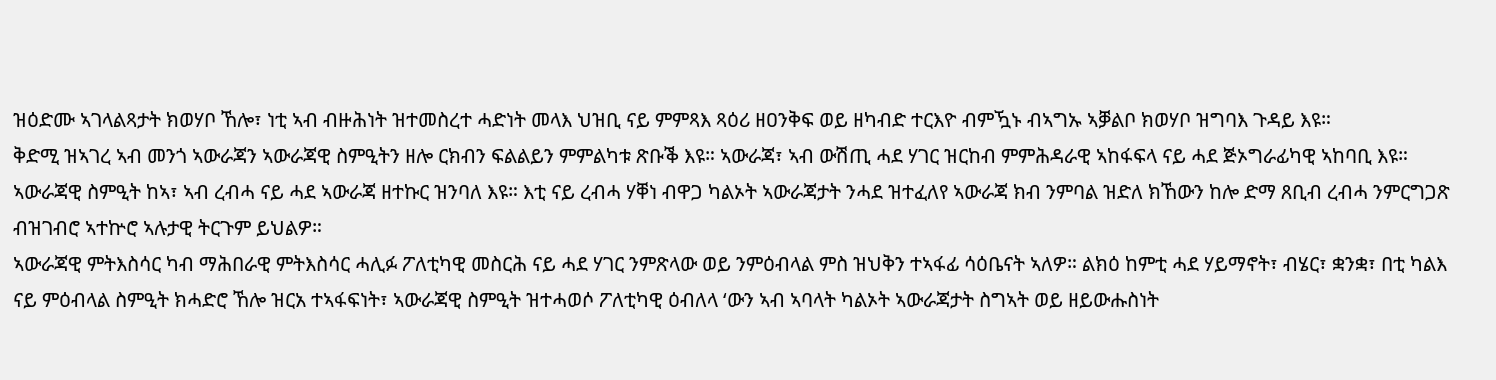ዝዕድሙ ኣገላልጻታት ክወሃቦ ኸሎ፣ ነቲ ኣብ ብዙሕነት ዝተመስረተ ሓድነት መላእ ህዝቢ ናይ ምምጻእ ጻዕሪ ዘዐንቅፍ ወይ ዘካብድ ተርእዮ ብምዃኑ ብኣግኡ ኣቓልቦ ክወሃቦ ዝግባእ ጉዳይ እዩ።
ቅድሚ ዝኣገረ ኣብ መንጎ ኣውራጃን ኣውራጃዊ ስምዒትን ዘሎ ርክብን ፍልልይን ምምልካቱ ጽቡቕ እዩ። ኣውራጃ፣ ኣብ ውሽጢ ሓደ ሃገር ዝርከብ ምምሕዳራዊ ኣከፋፍላ ናይ ሓደ ጅኦግራፊካዊ ኣከባቢ እዩ። ኣውራጃዊ ስምዒት ከኣ፣ ኣብ ረብሓ ናይ ሓደ ኣውራጃ ዘተኩር ዝንባለ እዩ። እቲ ናይ ረብሓ ሃቐነ ብዋጋ ካልኦት ኣውራጃታት ንሓደ ዝተፈለየ ኣውራጃ ክብ ንምባል ዝድለ ክኸውን ከሎ ድማ ጸቢብ ረብሓ ንምርግጋጽ ብዝገብሮ ኣተኵሮ ኣሉታዊ ትርጉም ይህልዎ።
ኣውራጃዊ ምትእስሳር ካብ ማሕበራዊ ምትእስሳር ሓሊፉ ፖለቲካዊ መስርሕ ናይ ሓደ ሃገር ንምጽላው ወይ ንምዕብላል ምስ ዝህቅን ተኣፋፊ ሳዕቤናት ኣለዎ። ልክዕ ከምቲ ሓደ ሃይማኖት፣ ብሄር፣ ቋንቋ፣ በቲ ካልእ ናይ ምዕብላል ስምዒት ክሓድሮ ኸሎ ዝርአ ተኣፋፍነት፣ ኣውራጃዊ ስምዒት ዝተሓወሶ ፖለቲካዊ ዕብለላ ‘ውን ኣብ ኣባላት ካልኦት ኣውራጃታት ስግኣት ወይ ዘይውሑስነት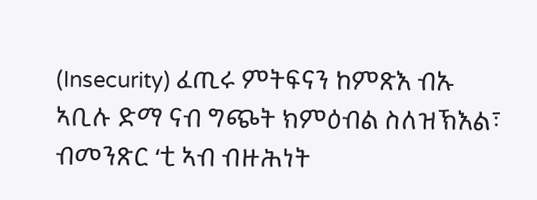(Insecurity) ፈጢሩ ምትፍናን ከምጽእ ብኡ ኣቢሉ ድማ ናብ ግጭት ክምዕብል ስለዝኽእል፣ ብመንጽር ‘ቲ ኣብ ብዙሕነት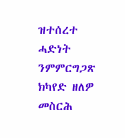ዝተሰረተ ሓድነት ንምምርግጋጽ ክካየድ ዘለዎ መስርሕ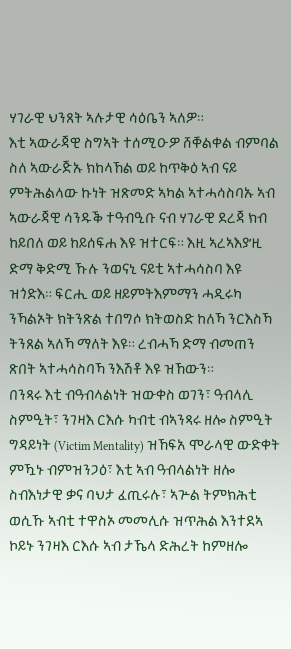ሃገራዊ ህንጸት ኣሉታዊ ሳዕቤን ኣለዎ።
እቲ ኣውራጃዊ ስግኣት ተሰሚዑዎ ሸቐልቀል ብምባል ስለ ኣውራጅኡ ክከላኸል ወይ ከጥቅዕ ኣብ ናይ ምትሕልላው ኩነት ዝጽመድ ኣካል ኣተሓሳስባኡ ኣብ ኣውራጃዊ ሳንዱቕ ተዓብዒቡ ናብ ሃገራዊ ደረጃ ክብ ከይበለ ወይ ከይሰፍሐ እዩ ዝተርፍ። እዚ ኣረኣእያ’ዚ ድማ ቅድሚ ኹሉ ንወናኒ ናይቲ ኣተሓሳስባ እዩ ዝጎድእ። ፍርሒ ወይ ዘይምትእምማን ሓዲሩካ ንኻልኦት ክትንጽል ተበግሶ ክትወስድ ከለኻ ንርእስኻ ትንጸል ኣለኻ ማለት እዩ። ረብሓኻ ድማ ብመጠን ጽበት ኣተሓሳስባኻ ንእሽቶ እዩ ዝኸውን።
በንጻሩ እቲ ብዓብላልነት ዝውቀስ ወገን፣ ዓብላሊ ስምዒት፣ ንገዛእ ርእሱ ካብቲ ብኣንጻሩ ዘሎ ስምዒት ግዳይነት (Victim Mentality) ዝኸፍአ ሞራላዊ ውድቀት ምዃኑ ብምዝንጋዕ፣ እቲ ኣብ ዓብላልነት ዘሎ ስብእነታዊ ቃና ባህታ ፈጢሩሉ፣ ኣጕል ትምክሕቲ ወሲኹ ኣብቲ ተዋስኦ መመሊሱ ዝጥሕል እንተደኣ ኮይኑ ንገዛእ ርእሱ ኣብ ታኼላ ድሕረት ከምዘሎ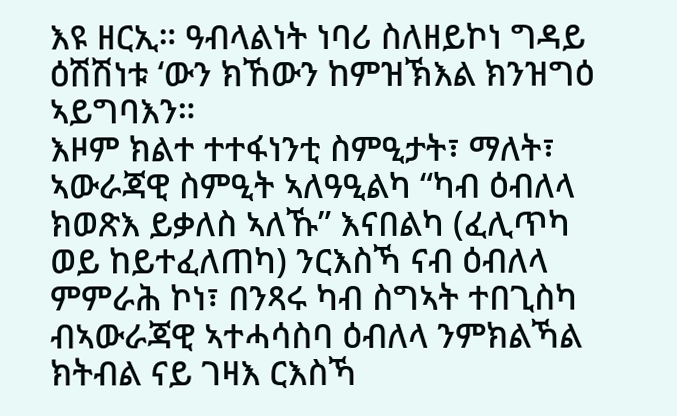እዩ ዘርኢ። ዓብላልነት ነባሪ ስለዘይኮነ ግዳይ ዕሽሽነቱ ‘ውን ክኸውን ከምዝኽእል ክንዝግዕ ኣይግባእን።
እዞም ክልተ ተተፋነንቲ ስምዒታት፣ ማለት፣ ኣውራጃዊ ስምዒት ኣለዓዒልካ “ካብ ዕብለላ ክወጽእ ይቃለስ ኣለኹ” እናበልካ (ፈሊጥካ ወይ ከይተፈለጠካ) ንርእስኻ ናብ ዕብለላ ምምራሕ ኮነ፣ በንጻሩ ካብ ስግኣት ተበጊስካ ብኣውራጃዊ ኣተሓሳስባ ዕብለላ ንምክልኻል ክትብል ናይ ገዛእ ርእስኻ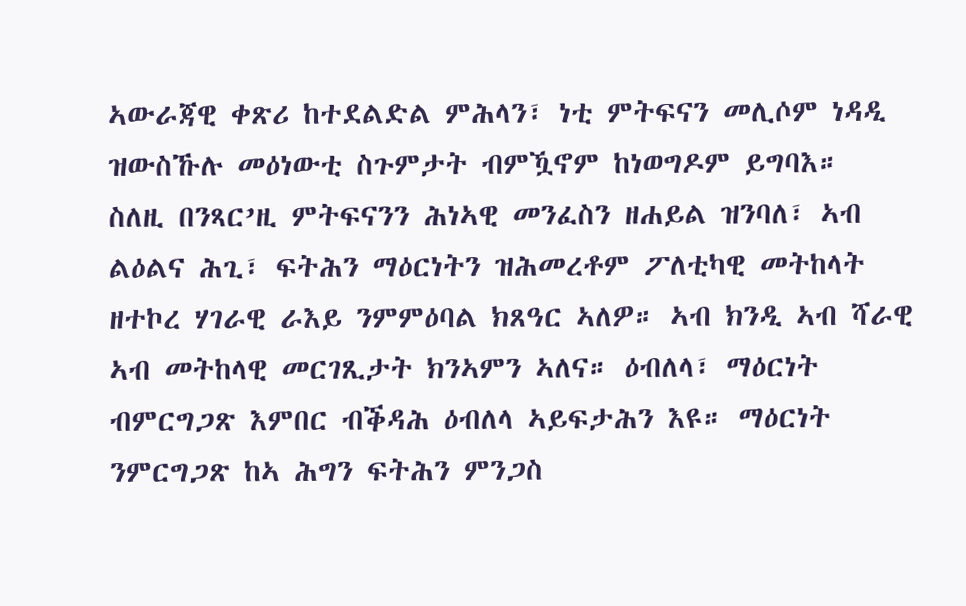ኣውራጃዊ ቀጽሪ ከተደልድል ምሕላን፣ ነቲ ምትፍናን መሊሶም ነዳዲ ዝውስኹሉ መዕነውቲ ስጉምታት ብምዃኖም ከነወግዶም ይግባእ።
ስለዚ በንጻር’ዚ ምትፍናንን ሕነኣዊ መንፈስን ዘሐይል ዝንባለ፣ ኣብ ልዕልና ሕጊ፣ ፍትሕን ማዕርነትን ዝሕመረቶም ፖለቲካዊ መትከላት ዘተኮረ ሃገራዊ ራእይ ንምምዕባል ክጸዓር ኣለዎ። ኣብ ክንዲ ኣብ ሻራዊ ኣብ መትከላዊ መርገጺታት ክንኣምን ኣለና። ዕብለላ፣ ማዕርነት ብምርግጋጽ እምበር ብቕዳሕ ዕብለላ ኣይፍታሕን እዩ። ማዕርነት ንምርግጋጽ ከኣ ሕግን ፍትሕን ምንጋስ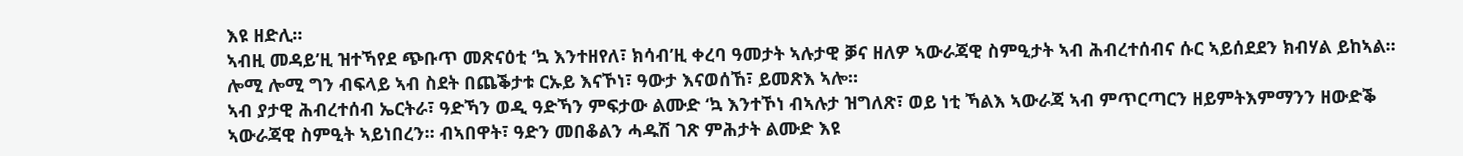እዩ ዘድሊ።
ኣብዚ መዳይ’ዚ ዝተኻየደ ጭቡጥ መጽናዕቲ ‘ኳ እንተዘየለ፣ ክሳብ’ዚ ቀረባ ዓመታት ኣሉታዊ ቓና ዘለዎ ኣውራጃዊ ስምዒታት ኣብ ሕብረተሰብና ሱር ኣይሰደደን ክብሃል ይከኣል። ሎሚ ሎሚ ግን ብፍላይ ኣብ ስደት በጨቕታቱ ርኡይ እናኾነ፣ ዓውታ እናወሰኸ፣ ይመጽእ ኣሎ።
ኣብ ያታዊ ሕብረተሰብ ኤርትራ፣ ዓድኻን ወዲ ዓድኻን ምፍታው ልሙድ ‘ኳ እንተኾነ ብኣሉታ ዝግለጽ፣ ወይ ነቲ ኻልእ ኣውራጃ ኣብ ምጥርጣርን ዘይምትእምማንን ዘውድቕ ኣውራጃዊ ስምዒት ኣይነበረን። ብኣበዋት፣ ዓድን መበቆልን ሓዱሽ ገጽ ምሕታት ልሙድ እዩ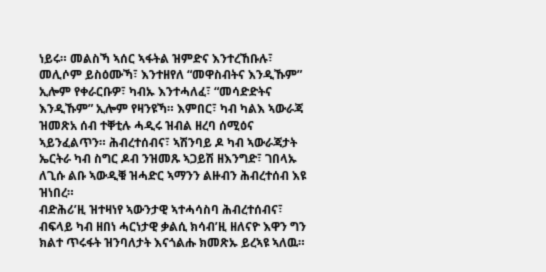ነይሩ። መልስኻ ኣሰር ኣፋትል ዝምድና እንተረኸቡሉ፣ መሊሶም ይስዕሙኻ፣ እንተዘየለ “መዋስብትና እንዲኹም” ኢሎም የቀራርቡዎ፣ ካብኡ እንተሓለፈ፣ “መሳድድትና እንዲኹም” ኢሎም የዛንዩኻ። እምበር፣ ካብ ካልእ ኣውራጃ ዝመጽአ ሰብ ተቐቲሉ ሓዲሩ ዝብል ዘረባ ሰሚዕና ኣይንፈልጥን። ሕብረተሰብና፣ ኣሽንባይ ዶ ካብ ኣውራጃታት ኤርትራ ካብ ስግር ዶብ ንዝመጹ ኣጋይሽ ዘእንግድ፣ ገበላኡ ለጊሱ ልቡ ኣውዲቑ ዝሓድር ኣማንን ልዙብን ሕብረተሰብ እዩ ዝነበረ።
ብድሕሪ’ዚ ዝተዛነየ ኣውንታዊ ኣተሓሳስባ ሕብረተሰብና፣ ብፍላይ ካብ ዘበነ ሓርነታዊ ቃልሲ ክሳብ’ዚ ዘለናዮ እዋን ግን ክልተ ጥሩፋት ዝንባለታት እናጎልሑ ክመጽኡ ይረኣዩ ኣለዉ።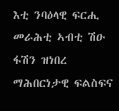እቲ ንባዕላዊ ፍርሒ መራሕቲ ኣብቲ ሽዑ ፋሽን ዝነበረ ማሕበርነታዊ ፍልስፍና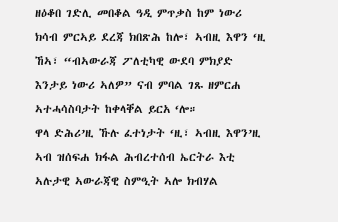ዘዕቆበ ገድሊ መበቆል ዓዲ ምጥቃስ ከም ነውሪ ክሳብ ምርኣይ ደረጃ ክበጽሕ ከሎ፣ ኣብዚ እዋን ‘ዚ ኸኣ፣ “ብኣውራጃ ፖለቲካዊ ውደባ ምክያድ እንታይ ነውሪ ኣለዎ” ናብ ምባል ገጹ ዘምርሐ ኣተሓሳስባታት ከቀላቐል ይርአ ‘ሎ።
ዋላ ድሕሪ’ዚ ኹሉ ፈተነታት ‘ዚ፣ ኣብዚ እዋን’ዚ ኣብ ዝሰፍሐ ክፋል ሕብረተሰብ ኤርትራ እቲ ኣሉታዊ ኣውራጃዊ ስምዒት ኣሎ ክብሃል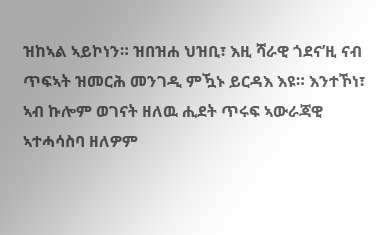ዝከኣል ኣይኮነን። ዝበዝሐ ህዝቢ፣ እዚ ሻራዊ ጎደና’ዚ ናብ ጥፍኣት ዝመርሕ መንገዲ ምዃኑ ይርዳእ እዩ። እንተኾነ፣ ኣብ ኩሎም ወገናት ዘለዉ ሒደት ጥሩፍ ኣውራጃዊ ኣተሓሳስባ ዘለዎም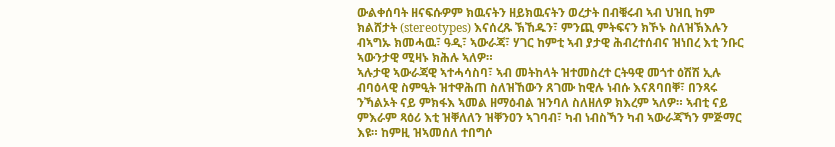ውልቀሰባት ዘናፍሱዎም ክዉናትን ዘይክዉናትን ወረታት በብቑሩብ ኣብ ህዝቢ ከም ክልሸታት (stereotypes) እናሰረጹ ኽኸዱን፣ ምንጪ ምትፍናን ክኾኑ ስለዝኽእሉን ብኣግኡ ክመሓዉ፣ ዓዲ፣ ኣውራጃ፣ ሃገር ከምቲ ኣብ ያታዊ ሕብረተሰብና ዝነበረ እቲ ንቡር ኣውንታዊ ሚዛኑ ክሕሉ ኣለዎ።
ኣሉታዊ ኣውራጃዊ ኣተሓሳስባ፣ ኣብ መትከላት ዝተመስረተ ርትዓዊ መጎተ ዕሽሽ ኢሉ ብባዕላዊ ስምዒት ዝተዋሕጠ ስለዝኸውን ጸገሙ ከዊሉ ነብሱ እናጸባበቐ፣ በንጻሩ ንኻልኦት ናይ ምክፋእ ኣመል ዘማዕብል ዝንባለ ስለዘለዎ ክእረም ኣለዎ። ኣብቲ ናይ ምእራም ጻዕሪ እቲ ዝቐለለን ዝቐንዐን ኣገባብ፣ ካብ ነብስኻን ካብ ኣውራጃኻን ምጅማር እዩ። ከምዚ ዝኣመሰለ ተበግሶ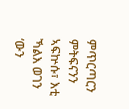ምጥርጣርን ምትፍናንን ኣፍኵሱ፣ እቲ ኻልእ ወገን ‘ውን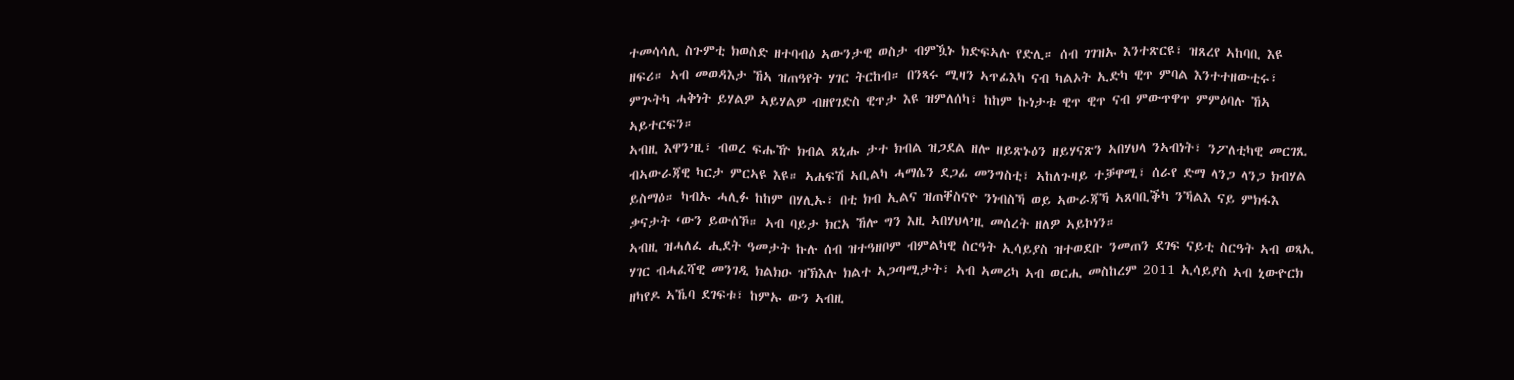ተመሳሳሊ ስጉምቲ ክወስድ ዘተባብዕ ኣውንታዊ ወስታ ብምዃኑ ክድፍኣሉ የድሊ። ሰብ ገገዝኡ እንተጽርዩ፣ ዝጸረየ ኣከባቢ እዩ ዘፍሪ። ኣብ መወዳእታ ኸኣ ዝጠዓየት ሃገር ትርከብ። በንጻሩ ሚዛን ኣጥፊእካ ናብ ካልኦት ኢድካ ዊጥ ምባል እንተተዘውቲሩ፣ ምጕትካ ሓቅነት ይሃልዎ ኣይሃልዎ ብዘየገድስ ዊጥታ እዩ ዝምለሰካ፣ ከከም ኩነታቱ ዊጥ ዊጥ ናብ ምውጥዋጥ ምምዕባሉ ኸኣ ኣይተርፍን።
ኣብዚ እዋን’ዚ፣ ብወረ ፍሑዅ ክብል ጸኒሑ ታተ ክብል ዝጋደል ዘሎ ዘይጽኑዕን ዘይሃናጽን ኣበሃህላ ንኣብነት፣ ንፖለቲካዊ መርገጺ ብኣውራጃዊ ካርታ ምርኣዩ እዩ። ኣሐፍሽ ኣቢልካ ሓማሴን ደጋፊ መንግስቲ፣ ኣከለጉዛይ ተቓዋሚ፣ ሰራየ ድማ ላንጋ ላንጋ ክብሃል ይስማዕ። ካብኡ ሓሊፉ ከከም በሃሊኡ፣ በቲ ክብ ኢልና ዝጠቐስናዮ ንነብስኻ ወይ ኣውራጃኻ ኣጸባቢቕካ ንኻልእ ናይ ምክፋእ ቃናታት ‘ውን ይውሰኾ። ኣብ ባይታ ክርአ ኸሎ ግን እዚ ኣበሃህላ’ዚ መሰረት ዘለዎ ኣይኮነን።
ኣብዚ ዝሓለፈ ሒደት ዓመታት ኩሉ ሰብ ዝተዓዘቦም ብምልካዊ ስርዓት ኢሳይያስ ዝተወደቡ ንመጠን ደገፍ ናይቲ ስርዓት ኣብ ወጻኢ ሃገር ብሓፈሻዊ መንገዲ ክልክዑ ዝኽእሉ ክልተ ኣጋጣሚታት፣ ኣብ ኣመሪካ ኣብ ወርሒ መስከረም 2011 ኢሳይያስ ኣብ ኒውዮርክ ዘካየዶ ኣኼባ ደገፍቱ፣ ከምኡ ውን ኣብዚ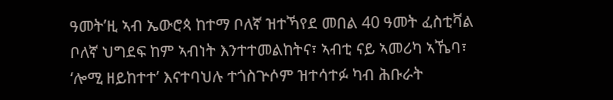ዓመት’ዚ ኣብ ኤውሮጳ ከተማ ቦለኛ ዝተኻየደ መበል 40 ዓመት ፈስቲቫል ቦለኛ ህግደፍ ከም ኣብነት እንተተመልከትና፣ ኣብቲ ናይ ኣመሪካ ኣኼባ፣ ‘ሎሚ ዘይከተተ’ እናተባህሉ ተጎስጕሶም ዝተሳተፉ ካብ ሕቡራት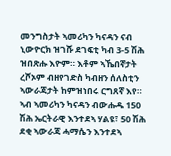መንግስታት ኣመሪካን ካናዳን ናብ ኒውዮርክ ዝገሹ ደገፍቲ ካብ 3-5 ሽሕ ዝበጽሑ እዮም። እቶም ኣኼበኛታት ረሾኦም ብዘየገድስ ካብዘን ሰለስቲን ኣውራጃታት ከምዝነበሩ ርግጸኛ እየ። ኣብ ኣመሪካን ካናዳን ብውሑዱ 150 ሽሕ ኤርትራዊ እንተደኣ ሃልዩ፣ 50 ሽሕ ደቂ ኣውራጃ ሓማሴን እንተደኣ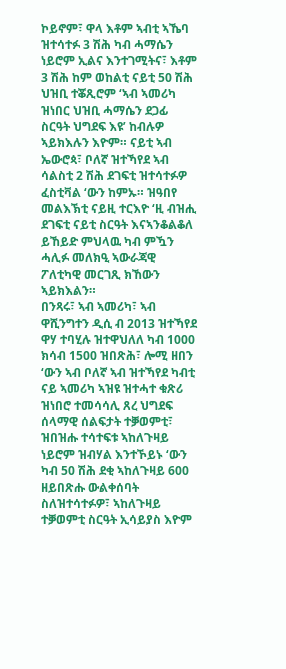ኮይኖም፣ ዋላ እቶም ኣብቲ ኣኼባ ዝተሳተፉ 3 ሽሕ ካብ ሓማሴን ነይሮም ኢልና እንተገሚትና፣ እቶም 3 ሽሕ ከም ወከልቲ ናይቲ 50 ሽሕ ህዝቢ ተቖጺሮም ‘ኣብ ኣመሪካ ዝነበር ህዝቢ ሓማሴን ደጋፊ ስርዓት ህግደፍ እዩ’ ከብሉዎ ኣይክእሉን እዮም። ናይቲ ኣብ ኤውሮጳ፣ ቦለኛ ዝተኻየደ ኣብ ሳልስቲ 2 ሽሕ ደገፍቲ ዝተሳተፉዎ ፈስቲቫል ‘ውን ከምኡ። ዝዓበየ መልእኽቲ ናይዚ ተርእዮ ‘ዚ ብዝሒ ደገፍቲ ናይቲ ስርዓት እናኣንቆልቆለ ይኸይድ ምህላዉ ካብ ምዃን ሓሊፉ መለክዒ ኣውራጃዊ ፖለቲካዊ መርገጺ ክኸውን ኣይክእልን።
በንጻሩ፣ ኣብ ኣመሪካ፣ ኣብ ዋሺንግተን ዲሲ ብ 2013 ዝተኻየደ ዋሃ ተባሂሉ ዝተዋህለለ ካብ 1000 ክሳብ 1500 ዝበጽሕ፣ ሎሚ ዘበን ‘ውን ኣብ ቦለኛ ኣብ ዝተኻየደ ካብቲ ናይ ኣመሪካ ኣዝዩ ዝተሓተ ቁጽሪ ዝነበሮ ተመሳሳሊ ጸረ ህግደፍ ሰላማዊ ሰልፍታት ተቓወምቲ፣ ዝበዝሑ ተሳተፍቱ ኣከለጉዛይ ነይሮም ዝብሃል እንተኾይኑ ‘ውን ካብ 50 ሽሕ ደቂ ኣከለጉዛይ 600 ዘይበጽሑ ውልቀሰባት ስለዝተሳተፉዎ፣ ኣከለጉዛይ ተቓወምቲ ስርዓት ኢሳይያስ እዮም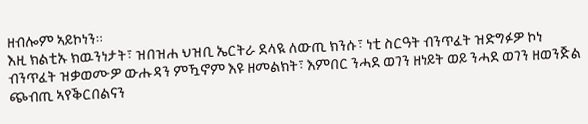ዘብሎም ኣይኮነን።
እዚ ክልቲኡ ክዉንነታት፣ ዝበዝሐ ህዝቢ ኤርትራ ደላዪ ለውጢ ክንሱ፣ ነቲ ስርዓት ብንጥፈት ዝድግፉዎ ኮነ ብንጥፈት ዝቃወሙዎ ውሑዳን ምዃኖም እዩ ዘመልክት፣ እምበር ንሓደ ወገን ዘነይት ወይ ንሓደ ወገን ዘወንጅል ጭብጢ ኣየቕርበልናን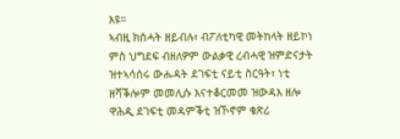እዩ።
ኣብዚ ክስሓት ዘይብሉ፣ ብፖለቲካዊ መትከላት ዘይኮነ ምስ ህግደፍ ብዘለዎም ውልቃዊ ረብሓዊ ዝምድናታት ዝተኣሳሰሩ ውሑዳት ደገፍቲ ናይቲ ስርዓት፣ ነቲ ዘሻቕሎም መመሊሱ እናተቆርመመ ዝውዳእ ዘሎ ዋሕዲ ደገፍቲ መዳምቕቲ ዝኾኖም ቁጽሪ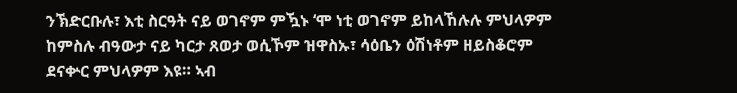ንኽድርቡሉ፣ እቲ ስርዓት ናይ ወገኖም ምዃኑ ‘ሞ ነቲ ወገኖም ይከላኸሉሉ ምህላዎም ከምስሉ ብዓውታ ናይ ካርታ ጸወታ ወሲኾም ዝዋስኡ፣ ሳዕቤን ዕሽነቶም ዘይስቆሮም ደናቍር ምህላዎም እዩ። ኣብ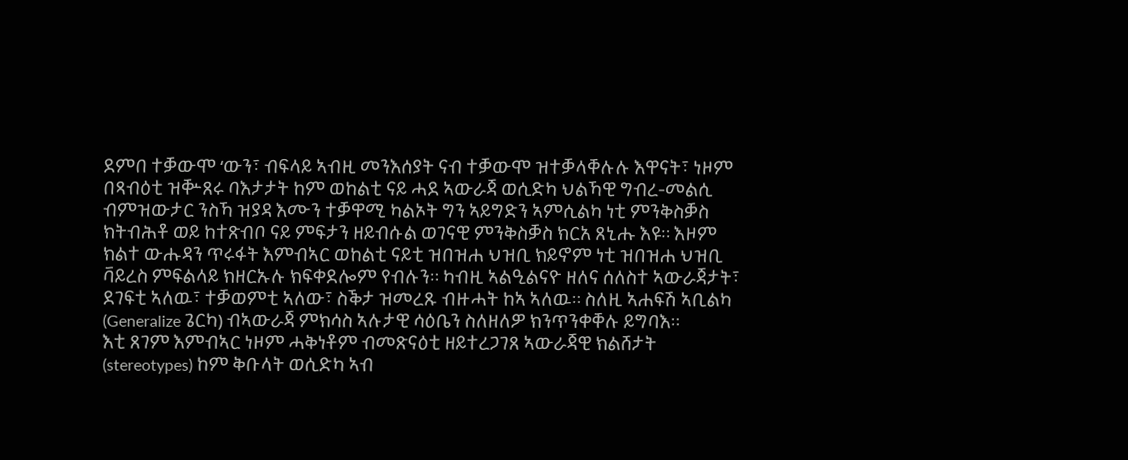ደምበ ተቓውሞ ‘ውን፣ ብፍላይ ኣብዚ መንእሰያት ናብ ተቓውሞ ዝተቓላቐሉሉ እዋናት፣ ነዞም በጻብዕቲ ዝቝጸሩ ባእታታት ከም ወከልቲ ናይ ሓደ ኣውራጃ ወሲድካ ህልኻዊ ግብረ-መልሲ ብምዝውታር ንስኻ ዝያዳ እሙን ተቓዋሚ ካልኦት ግን ኣይግድን ኣምሲልካ ነቲ ምንቅስቓስ ክትብሕቶ ወይ ከተጽብቦ ናይ ምፍታን ዘይብሱል ወገናዊ ምንቅስቓስ ክርአ ጸኒሑ እዩ። እዞም ክልተ ውሑዳን ጥሩፋት እምብኣር ወከልቲ ናይቲ ዝበዝሐ ህዝቢ ክይኖም ነቲ ዝበዝሐ ህዝቢ ቫይረስ ምፍልላይ ክዘርኡሉ ክፍቀደሎም የብሉን። ካብዚ ኣልዒልናዮ ዘለና ሰለስተ ኣውራጃታት፣ ደገፍቲ ኣለዉ፣ ተቓወምቲ ኣለው፣ ስቕታ ዝመረጹ ብዙሓት ከኣ ኣለዉ። ስለዚ ኣሐፍሽ ኣቢልካ (Generalize ጌርካ) ብኣውራጃ ምክሳስ ኣሉታዊ ሳዕቤን ስለዘለዎ ክንጥንቀቐሉ ይግባእ።
እቲ ጸገም እምብኣር ነዞም ሓቅነቶም ብመጽናዕቲ ዘይተረጋገጸ ኣውራጃዊ ክልሸታት (stereotypes) ከም ቅቡላት ወሲድካ ኣብ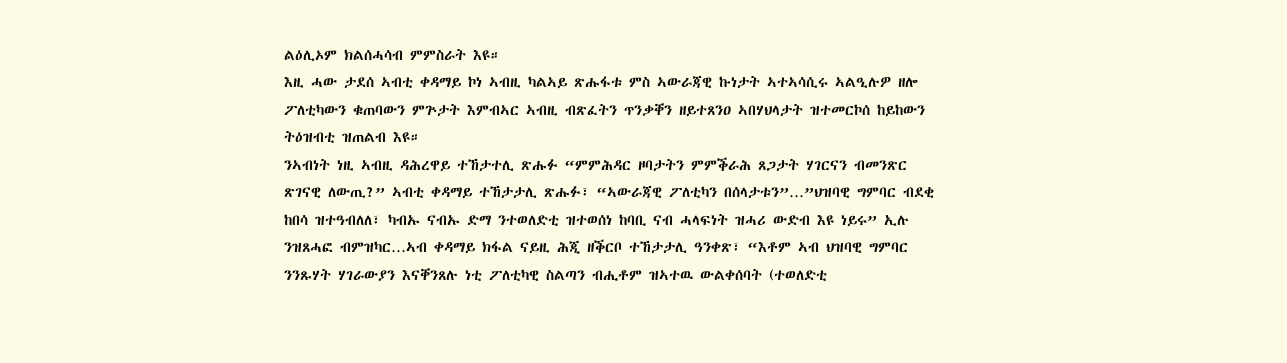ልዕሊኦም ክልሰሓሳብ ምምስራት እዩ።
እዚ ሓው ታደሰ ኣብቲ ቀዳማይ ኮነ ኣብዚ ካልኣይ ጽሑፋቱ ምስ ኣውራጃዊ ኩነታት ኣተኣሳሲሩ ኣልዒሉዎ ዘሎ ፖለቲካውን ቁጠባውን ምጕታት እምብኣር ኣብዚ ብጽፈትን ጥንቃቐን ዘይተጸንዐ ኣበሃህላታት ዝተመርኮሰ ከይከውን ትዕዝብቲ ዝጠልብ እዩ።
ንኣብነት ነዚ ኣብዚ ዳሕረዋይ ተኸታተሊ ጽሑፉ “ምምሕዳር ዞባታትን ምምቕራሕ ጸጋታት ሃገርናን ብመንጽር ጽገናዊ ለውጢ?” ኣብቲ ቀዳማይ ተኸታታሊ ጽሑፉ፣ “ኣውራጃዊ ፖለቲካን በሰላታቱን”…”ህዝባዊ ግምባር ብደቂ ከበሳ ዝተዓብለለ፣ ካብኡ ናብኡ ድማ ንተወለድቲ ዝተወሰነ ከባቢ ናብ ሓላፍነት ዝሓሪ ውድብ እዩ ነይሩ” ኢሉ ንዝጸሓፎ ብምዝካር…ኣብ ቀዳማይ ክፋል ናይዚ ሕጂ ዘቕርቦ ተኸታታሊ ዓንቀጽ፣ “እቶም ኣብ ህዝባዊ ግምባር ንንጹሃት ሃገራውያን እናቐንጸሉ ነቲ ፖለቲካዊ ስልጣን ብሒቶም ዝኣተዉ ውልቀሰባት (ተወለድቲ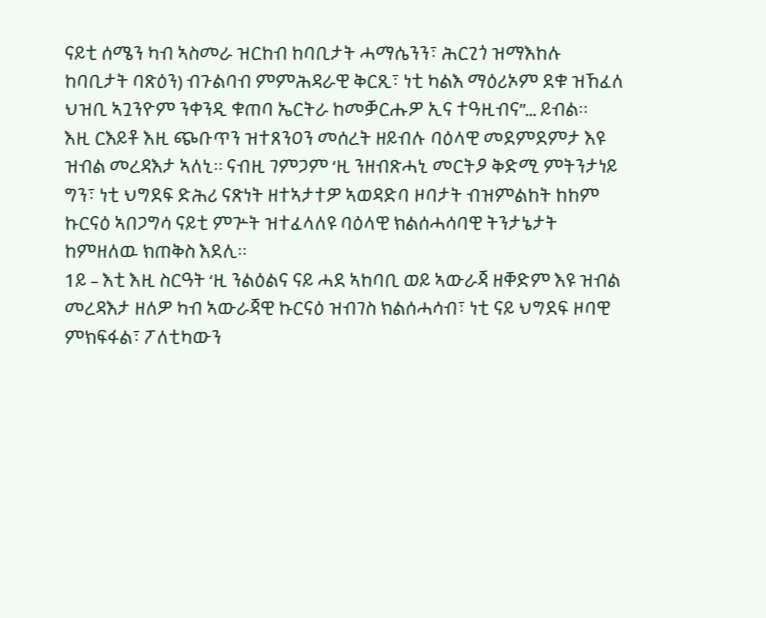ናይቲ ሰሜን ካብ ኣስመራ ዝርከብ ከባቢታት ሓማሴንን፣ ሕርጊጎ ዝማእከሉ ከባቢታት ባጽዕን) ብጉልባብ ምምሕዳራዊ ቅርጺ፣ ነቲ ካልእ ማዕሪኦም ደቁ ዝኸፈለ ህዝቢ ኣጓንዮም ንቀንዲ ቁጠባ ኤርትራ ከመቓርሑዎ ኢና ተዓዚብና”… ይብል።
እዚ ርእይቶ እዚ ጭቡጥን ዝተጸንዐን መሰረት ዘይብሉ ባዕላዊ መደምደምታ እዩ ዝብል መረዳእታ ኣለኒ። ናብዚ ገምጋም ‘ዚ ንዘብጽሓኒ መርትዖ ቅድሚ ምትንታነይ ግን፣ ነቲ ህግደፍ ድሕሪ ናጽነት ዘተኣታተዎ ኣወዳድባ ዞባታት ብዝምልከት ከከም ኩርናዕ ኣበጋግሳ ናይቲ ምጕት ዝተፈላለዩ ባዕላዊ ክልሰሓሳባዊ ትንታኔታት ከምዘለዉ ክጠቅስ እደሊ።
1ይ – እቲ እዚ ስርዓት ‘ዚ ንልዕልና ናይ ሓደ ኣከባቢ ወይ ኣውራጃ ዘቐድም እዩ ዝብል መረዳእታ ዘለዎ ካብ ኣውራጃዊ ኩርናዕ ዝብገስ ክልሰሓሳብ፣ ነቲ ናይ ህግደፍ ዞባዊ ምክፍፋል፣ ፖለቲካውን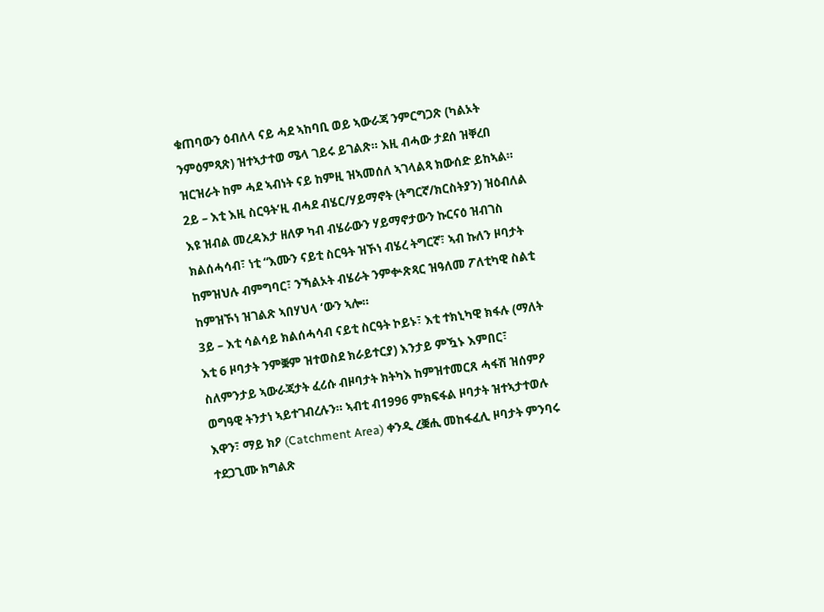ቁጠባውን ዕብለላ ናይ ሓደ ኣከባቢ ወይ ኣውራጃ ንምርግጋጽ (ካልኦት ንምዕምጻጽ) ዝተኣታተወ ሜላ ገይሩ ይገልጽ። እዚ ብሓው ታደሰ ዝቐረበ ዝርዝራት ከም ሓደ ኣብነት ናይ ከምዚ ዝኣመሰለ ኣገላልጻ ክውሰድ ይከኣል።
2ይ – እቲ እዚ ስርዓት’ዚ ብሓደ ብሄር/ሃይማኖት (ትግርኛ/ክርስትያን) ዝዕብለል እዩ ዝብል መረዳእታ ዘለዎ ካብ ብሄራውን ሃይማኖታውን ኩርናዕ ዝብገስ ክልሰሓሳብ፣ ነቲ “እሙን ናይቲ ስርዓት ዝኾነ ብሄረ ትግርኛ፣ ኣብ ኩለን ዞባታት ከምዝህሉ ብምግባር፣ ንኻልኦት ብሄራት ንምቍጽጻር ዝዓለመ ፖለቲካዊ ስልቲ ከምዝኾነ ዝገልጽ ኣበሃህላ ‘ውን ኣሎ።
3ይ – እቲ ሳልሳይ ክልሰሓሳብ ናይቲ ስርዓት ኮይኑ፣ እቲ ተክኒካዊ ክፋሉ (ማለት እቲ 6 ዞባታት ንምቛም ዝተወስደ ክራይተርያ) እንታይ ምዃኑ እምበር፣ ስለምንታይ ኣውራጃታት ፈሪሱ ብዞባታት ክትካእ ከምዝተመርጸ ሓፋሽ ዝሰምዖ ወግዓዊ ትንታነ ኣይተገብረሉን። ኣብቲ ብ1996 ምክፍፋል ዞባታት ዝተኣታተወሉ እዋን፣ ማይ ክዖ (Catchment Area) ቀንዲ ረቛሒ መከፋፈሊ ዞባታት ምንባሩ ተደጋጊሙ ክግልጽ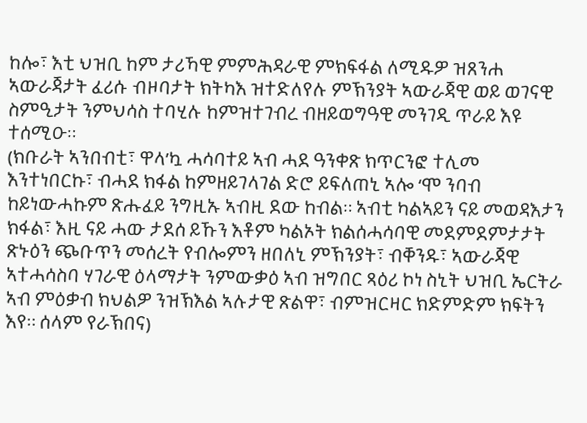ከሎ፣ እቲ ህዝቢ ከም ታሪኻዊ ምምሕዳራዊ ምክፍፋል ለሚዱዎ ዝጸንሐ ኣውራጃታት ፈሪሱ ብዞባታት ክትካእ ዝተድለየሉ ምኽንያት ኣውራጃዊ ወይ ወገናዊ ስምዒታት ንምህሳስ ተባሂሉ ከምዝተገብረ ብዘይወግዓዊ መንገዲ ጥራይ እዩ ተሰሚዑ።
(ክቡራት ኣንበብቲ፣ ዋላ’ኳ ሓሳባተይ ኣብ ሓደ ዓንቀጽ ክጥርንፎ ተሊመ እንተነበርኩ፣ ብሓደ ክፋል ከምዘይገላገል ድሮ ይፍለጠኒ ኣሎ ‘ሞ ንባብ ከይነውሓኩም ጽሑፈይ ንግዚኡ ኣብዚ ደው ከብል። ኣብቲ ካልኣይን ናይ መወዳእታን ክፋል፣ እዚ ናይ ሓው ታደሰ ይኹን እቶም ካልኦት ክልሰሓሳባዊ መደምደምታታት ጽኑዕን ጭቡጥን መሰረት የብሎምን ዘበለኒ ምኽንያት፣ ብቐንዱ፣ ኣውራጃዊ ኣተሓሳስባ ሃገራዊ ዕላማታት ንምውቃዕ ኣብ ዝግበር ጻዕሪ ኮነ ስኒት ህዝቢ ኤርትራ ኣብ ምዕቃብ ክህልዎ ንዝኽእል ኣሉታዊ ጽልዋ፣ ብምዝርዛር ክድምድም ክፍትን እየ። ሰላም የራኽበና)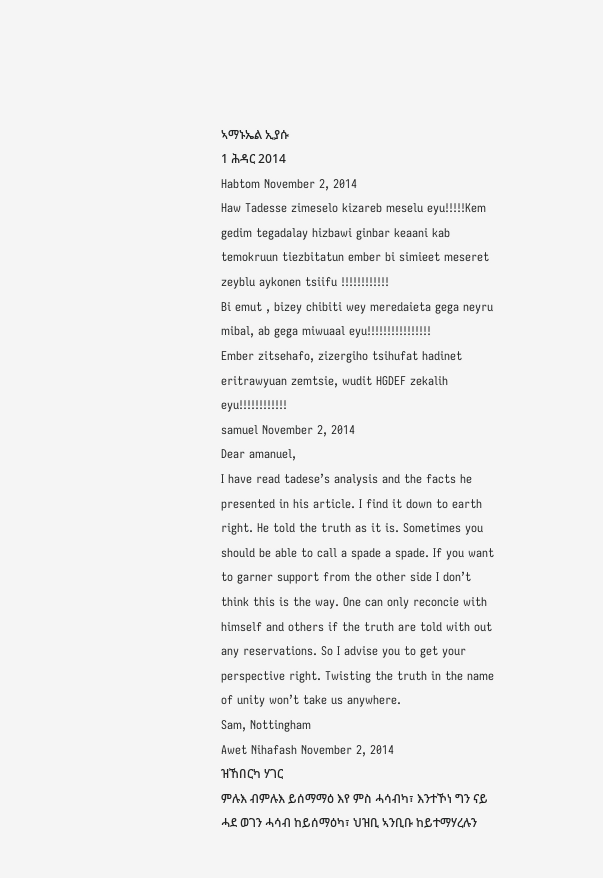ኣማኑኤል ኢያሱ
1 ሕዳር 2014
Habtom November 2, 2014
Haw Tadesse zimeselo kizareb meselu eyu!!!!!Kem gedim tegadalay hizbawi ginbar keaani kab temokruun tiezbitatun ember bi simieet meseret zeyblu aykonen tsiifu !!!!!!!!!!!!
Bi emut , bizey chibiti wey meredaieta gega neyru mibal, ab gega miwuaal eyu!!!!!!!!!!!!!!!!
Ember zitsehafo, zizergiho tsihufat hadinet eritrawyuan zemtsie, wudit HGDEF zekalih eyu!!!!!!!!!!!!
samuel November 2, 2014
Dear amanuel,
I have read tadese’s analysis and the facts he presented in his article. I find it down to earth right. He told the truth as it is. Sometimes you should be able to call a spade a spade. If you want to garner support from the other side I don’t think this is the way. One can only reconcie with himself and others if the truth are told with out any reservations. So I advise you to get your perspective right. Twisting the truth in the name of unity won’t take us anywhere.
Sam, Nottingham
Awet Nihafash November 2, 2014
ዝኸበርካ ሃገር
ምሉእ ብምሉእ ይሰማማዕ እየ ምስ ሓሳብካ፣ እንተኾነ ግን ናይ ሓደ ወገን ሓሳብ ከይሰማዕካ፣ ህዝቢ ኣንቢቡ ከይተማሃረሉን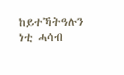ከይተኻትዓሉን ነቲ ሓሳብ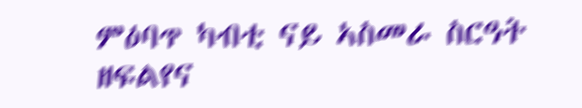ምዕባጥ ካብቲ ናይ ኣስመራ ስርዓት ዘፍልየና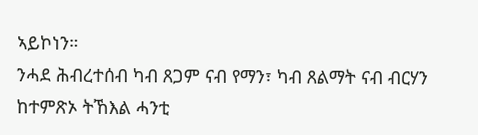ኣይኮነን።
ንሓደ ሕብረተሰብ ካብ ጸጋም ናብ የማን፣ ካብ ጸልማት ናብ ብርሃን ከተምጽኦ ትኸእል ሓንቲ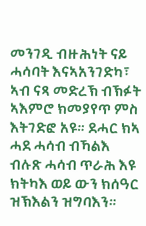መንገዲ ብዙሕነት ናይ ሓሳባት እናኣአንገድካ፣ ኣብ ናጻ መድረኽ ብኽፉት ኣእምሮ ክመያየጥ ምስ እትገድፎ አዩ። ደሓር ክኣ ሓደ ሓሳብ ብኻልእ ብሉጽ ሓሳብ ጥራሕ እዩ ክትካእ ወይ ውን ክሰዓር ዝኽእልን ዝግባእን።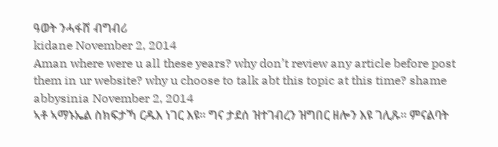ዓወት ንሓፋሸ ብግብሪ
kidane November 2, 2014
Aman where were u all these years? why don’t review any article before post them in ur website? why u choose to talk abt this topic at this time? shame
abbysinia November 2, 2014
ኣቶ ኣማኑኤል ስክፍታኻ ርዱእ ነገር እዩ። ግና ታደሰ ዝተገብረን ዝግበር ዘሎን እዩ ገሊጹ። ምናልባት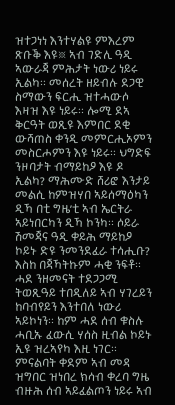ዝተጋነነ እንተሃልዩ ምእረም ጽቡቕ እዩ፨ ኣብ ገድሊ ዓዲ ኣውራጃ ምሕታት ነውሪ ነይሩ ኢልካ። መሰረት ዘይብሉ ደጋዊ ስማውን ፍርሒ ዝተሓውሶ እዛዝ እዩ ነይሩ። ሎሚ ደኣ ቅርዓት ወጺዩ እምበር ደቂ ውሻጠስ ቀንዲ መምርሒኦምን መስርሖምን እዩ ነይሩ። ህግድፍ ንዞባታት ብማይከዖ እዩ ዶ ኢልካ? ማሕሙድ ሸሪፎ እንታይ መልሲ ከምዝሃበ ኣይሰማዕካን ዲኻ በቲ ግዜ’ቲ ኣብ ኤርትራ ኣይነበርካን ዲኻ ኮንካ። ሶይራ ሽመጃና ዓዲ ቀይሕ ማይከዖ ኮይኑ ድዩ ንመንደፈራ ተሳሒቡ? እስከ በጃኻትኩም ሓቂ ንፍቶ። ሓደ ንዘመናት ተደጋጋሚ ትወጺዓይ ተበዲለይ ኣብ ሃገረይን ከባብየይን እንተበለ ነውሪ ኣይኮነን። ከም ሓደ ሰብ ቁስሉ ሓቢኡ ፈውሲ ሃሰስ ዚብል ኮይኑ ኢዩ ዝረኣየካ እዚ ነገር። ምናልባት ቀደም ኣብ መዳ ዝግበር ዝነበረ ክሳብ ቀረባ ግዜ ብዙሕ ሰብ ኣይፈልጦን ነይሩ ኣብ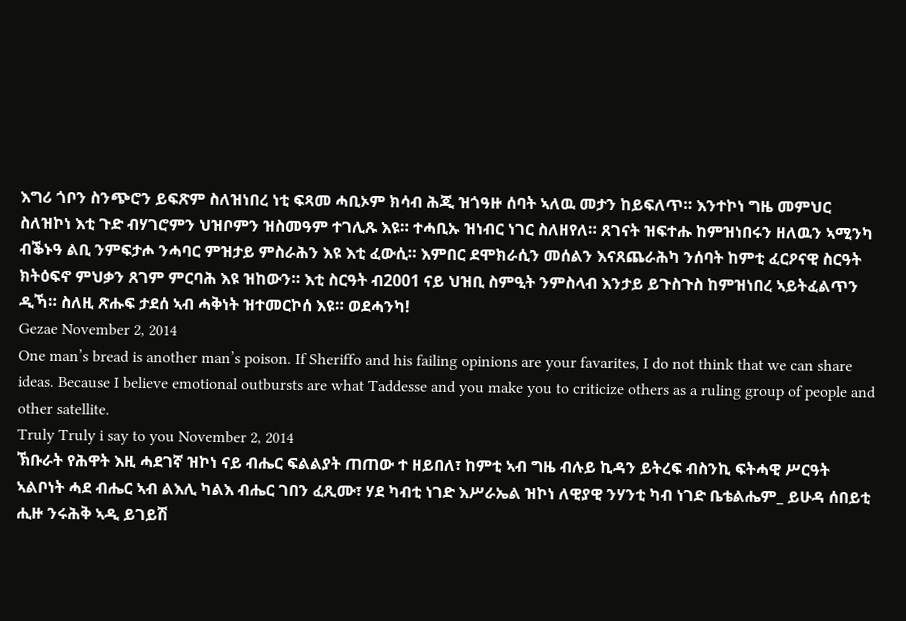እግሪ ጎቦን ስንጭሮን ይፍጽም ስለዝነበረ ነቲ ፍጻመ ሓቢኦም ክሳብ ሕጂ ዝጎዓዙ ሰባት ኣለዉ መታን ከይፍለጥ። እንተኮነ ግዜ መምህር ስለዝኮነ እቲ ጉድ ብሃገሮምን ህዝቦምን ዝስመዓም ተገሊጹ እዩ። ተሓቢኡ ዝነብር ነገር ስለዘየለ። ጸገናት ዝፍተሑ ከምዝነበሩን ዘለዉን ኣሚንካ ብቕኑዓ ልቢ ንምፍታሖ ንሓባር ምዝታይ ምስራሕን እዩ እቲ ፈውሲ። እምበር ደሞክራሲን መሰልን እናጸጨራሕካ ንሰባት ከምቲ ፈርዖናዊ ስርዓት ክትዕፍኖ ምህቃን ጸገም ምርባሕ እዩ ዝከውን። እቲ ስርዓት ብ2001 ናይ ህዝቢ ስምዒት ንምስላብ እንታይ ይጉስጉስ ከምዝነበረ ኣይትፈልጥን ዲኻ። ስለዚ ጽሑፍ ታደሰ ኣብ ሓቅነት ዝተመርኮሰ እዩ። ወደሓንካ!
Gezae November 2, 2014
One man’s bread is another man’s poison. If Sheriffo and his failing opinions are your favarites, I do not think that we can share ideas. Because I believe emotional outbursts are what Taddesse and you make you to criticize others as a ruling group of people and other satellite.
Truly Truly i say to you November 2, 2014
ኽቡራት የሕዋት እዚ ሓደገኛ ዝኮነ ናይ ብሔር ፍልልያት ጠጠው ተ ዘይበለ፣ ከምቲ ኣብ ግዜ ብሉይ ኪዳን ይትረፍ ብስንኪ ፍትሓዊ ሥርዓት ኣልቦነት ሓደ ብሔር ኣብ ልእሊ ካልእ ብሔር ገበን ፈጺሙ፣ ሃደ ካብቲ ነገድ እሥራኤል ዝኮነ ለዊያዊ ንሃንቲ ካብ ነገድ ቤቴልሔም_ ይሁዳ ሰበይቲ ሒዙ ንሩሕቅ ኣዲ ይገይሽ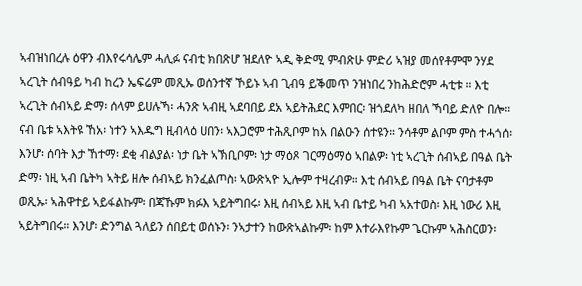ኣብዝነበረሉ ዕዋን ብእየሩሳሌም ሓሊፉ ናብቲ ክበጽሆ ዝደለዮ ኣዲ ቅድሚ ምብጽሁ ምድሪ ኣዝያ መሰየቶምሞ ንሃደ ኣረጊት ሰብዓይ ካብ ከረን ኤፍሬም መጺኡ ወሰንተኛ ኾይኑ ኣብ ጊብዓ ይቕመጥ ንዝነበረ ንከሕድሮም ሓቲቱ ። እቲ ኣረጊት ሰብኣይ ድማ፡ ሰላም ይሀሉኻ፡ ሓንጽ ኣብዚ ኣደባበይ ደአ ኣይትሕደር እምበር፡ ዝጎደለካ ዘበለ ኻባይ ድለዮ በሎ። ናብ ቤቱ ኣእትዩ ኸአ፡ ነተን ኣእዱግ ዚብላዕ ሀበን፡ ኣእጋሮም ተሕጺቦም ከአ በልዑን ሰተዩን። ንሳቶም ልቦም ምስ ተሓጎሰ፡ እንሆ፡ ሰባት እታ ኸተማ፡ ደቂ ብልያል፡ ነታ ቤት ኣኽቢቦም፡ ነታ ማዕጾ ገርማዕማዕ ኣበልዎ፡ ነቲ ኣረጊት ሰብኣይ በዓል ቤት ድማ፡ ነዚ ኣብ ቤትካ ኣትይ ዘሎ ሰብኣይ ክንፈልጦስ፡ ኣውጽኣዮ ኢሎም ተዛረብዎ። እቲ ሰብኣይ በዓል ቤት ናባታቶም ወጺኡ፡ ኣሕዋተይ ኣይፋልኩም፡ በጃኹም ክፉእ ኣይትግበሩ፡ እዚ ሰብኣይ እዚ ኣብ ቤተይ ካብ ኣአተወስ፡ እዚ ነውሪ እዚ ኣይትግበሩ። እንሆ፡ ድንግል ጓለይን ሰበይቲ ወሰኑን፡ ንኣታተን ከውጽኣልኩም፡ ከም እተራእየኩም ጌርኩም ኣሕስርወን፡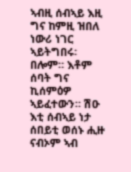ኣብዚ ሰብኣይ እዚ ግና ከምዚ ዝበለ ነውሪ ነገር ኣይትግበሩ፡ በሎም። እቶም ሰባት ግና ኪሰምዕዎ ኣይፈተውን። ሽዑ እቲ ሰብኣይ ነታ ሰበይቲ ወሰኑ ሒዙ ናብኦም ኣብ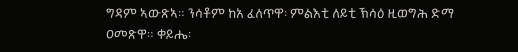ግዳም ኣውጽኣ። ንሳቶም ከአ ፈለጥዋ፡ ምልእቲ ለይቲ ኽሳዕ ዚወግሕ ድማ ዐመጽዋ። ቀይሔ፡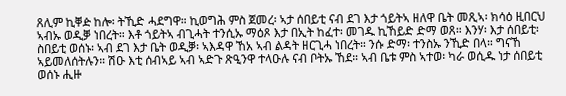ጸሊም ኪቐዽ ከሎ፡ ትኺድ ሓደግዋ። ኪወግሕ ምስ ጀመረ፡ ኣታ ሰበይቲ ናብ ደገ እታ ጎይትኣ ዘለዋ ቤት መጺኣ፡ ክሳዕ ዚበርህ ኣብኡ ወዲቓ ነበረት። እቶ ጎይትኣ ብጊሓት ተንሲኡ ማዕጾ እታ በኢት ከፈተ፡ መገዱ ኪኸይድ ድማ ወጸ። እንሃ፡ እታ ሰበይቲ፡ ስበይቲ ወሰኑ፡ ኣብ ደገ እታ ቤት ወዲቓ፡ ኣእዳዋ ኸአ ኣብ ልዳት ዘርጊሓ ነበረት። ንሱ ድማ፡ ተንስኡ ንኺድ በላ። ግናኸ ኣይመለሰትሉን። ሽዑ እቲ ሰብኣይ ኣብ ኣድጉ ጽዒንዋ ተላዑሉ ናብ ቦትኡ ኸደ። ኣብ ቤቱ ምስ ኣተወ፡ ካራ ወሲዱ ነታ ሰበይቲ ወሰኑ ሒዙ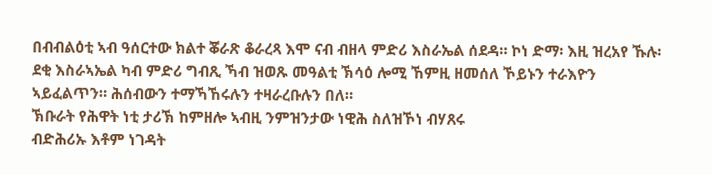በብብልዕቲ ኣብ ዓሰርተው ክልተ ቖራጽ ቆራረጻ እሞ ናብ ብዘላ ምድሪ እስራኤል ሰደዳ። ኮነ ድማ፡ እዚ ዝረአየ ኹሉ፡ ደቂ እስራኣኤል ካብ ምድሪ ግብጺ ኻብ ዝወጹ መዓልቲ ኽሳዕ ሎሚ ኸምዚ ዘመሰለ ኾይኑን ተራእዮን ኣይፈልጥን። ሕሰብውን ተማኻኸሩሉን ተዛራረቡሉን በለ።
ኽቡራት የሕዋት ነቲ ታሪኽ ከምዘሎ ኣብዚ ንምዝንታው ነዊሕ ስለዝኾነ ብሃጸሩ
ብድሕሪኡ እቶም ነገዳት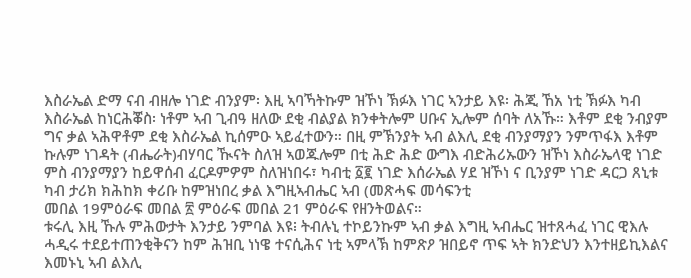እስራኤል ድማ ናብ ብዘሎ ነገድ ብንያም፡ እዚ ኣባኻትኩም ዝኾነ ኽፉእ ነገር ኣንታይ እዩ፡ ሕጂ ኸአ ነቲ ኽፉእ ካብ እስራኤል ከነርሕቖስ፡ ነቶም ኣብ ጊብዓ ዘለው ደቂ ብልያል ክንቀትሎም ሀቡና ኢሎም ሰባት ለአኹ። እቶም ደቂ ንብያም ግና ቃል ኣሕዋቶም ደቂ እስራኤል ኪሰምዑ ኣይፈተውን። በዚ ምኽንያት ኣብ ልእሊ ደቂ ብንያማያን ንምጥፋእ እቶም ኩሉም ነገዳት (ብሔራት)ብሃባር ዂናት ስለዝ ኣወጁሎም በቲ ሕድ ሕድ ውግእ ብድሕሪኡውን ዝኾነ እስራኤላዊ ነገድ ምስ ብንያማያን ከይዋሰብ ፈርዶምዎም ስለዝነበሩ፣ ካብቲ ፩፪ ነገድ እሰራኤል ሃደ ዝኾነ ና ቢንያም ነገድ ዳርጋ ጸኒቱ ካብ ታሪክ ክሕከክ ቀሪቡ ከምዝነበረ ቃል እግዚኣብሔር ኣብ (መጽሓፍ መሳፍንቲ
መበል 19ምዕራፍ መበል ፳ ምዕራፍ መበል 21 ምዕራፍ የዘንትወልና።
ቱሩሊ እዚ ኹሉ ምሕውታት እንታይ ንምባል እዩ፧ ትብሉኒ ተኮይንኩም ኣብ ቃል እግዚ ኣብሔር ዝተጸሓፈ ነገር ዊእሉ ሓዲሩ ተደይተጠንቂቅናን ከም ሕዝቢ ነነዌ ተናሲሕና ነቲ ኣምላኽ ከምጽዖ ዝበይኖ ጥፍ ኣት ክንድህን እንተዘይኪእልና እመኑኒ ኣብ ልእሊ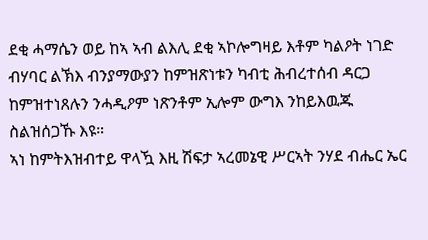ደቂ ሓማሴን ወይ ከኣ ኣብ ልእሊ ደቂ ኣኮሎግዛይ እቶም ካልዖት ነገድ ብሃባር ልኽእ ብንያማውያን ከምዝጽነቱን ካብቲ ሕብረተሰብ ዳርጋ ከምዝተነጸሉን ንሓዲዖም ነጽንቶም ኢሎም ውግእ ንከይእዉጁ ስልዝሰጋኹ እዩ።
ኣነ ከምትእዝብተይ ዋላዃ እዚ ሽፍታ ኣረመኔዊ ሥርኣት ንሃደ ብሔር ኤር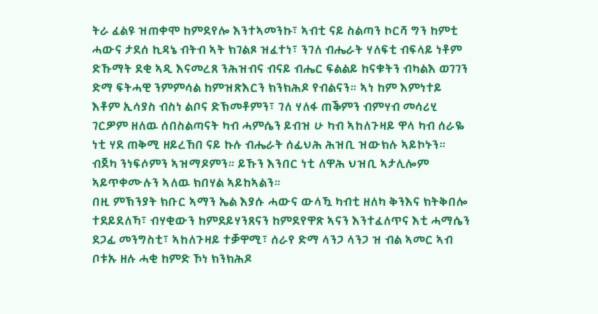ትራ ፈልዩ ዝጠቀሞ ከምደየሎ እንተኣመንኩ፣ ኣብቲ ናይ ስልጣን ኮርሻ ግን ከምቲ ሓውና ታደሰ ኪዳኔ ብትብ ኣት ክገልጾ ዝፈተነ፣ ንገለ ብሔራት ሃለፍቲ ብፍላይ ነቶም ድኹማት ደቂ ኣዲ እናመረጸ ንሕዝብና ብናይ ብሔር ፍልልይ ከናቁትን ብካልእ ወገገን ድማ ፍትሓዊ ንምምሳል ከምዝጽእርን ክንክሕዶ የብልናን። ኣነ ከም እምነተይ እቶም ኢሳያስ ብስነ ልቦና ድኽመቶምን፣ ገለ ሃለፋ ጠቕምን ብምሃብ መሳሪሂ ገርዎም ዘለዉ ሰበስልጣናት ካብ ሓምሴን ይብዝ ሁ ካብ ኣከለጉዛይ ዋላ ካብ ሰራዬ ነቲ ሃደ ጠቅሚ ዘይረኸበ ናይ ኩሉ ብሔራት ሰፊህሕ ሕዝቢ ዝውክሉ ኣይኮኑን። ብጀካ ንነፍሶምን ኣዝማዶምን። ይኹን እንበር ነቲ ለዋሕ ህዝቢ ኣታሊሎም ኣይጥቀሙሉን ኣለዉ ክበሃል ኣይከኣልን።
በዚ ምኽንያት ክቡር ኣማን ኤል እያሱ ሓውና ውላዃ ካብቲ ዘለካ ቅንእና ክትቅበሎ ተደይደለኻ፣ ብሃቂውን ከምደይሃንጸናን ከምደየዋጽ ኣናን እንተፈለጥና እቲ ሓማሴን ደጋፊ መንግስቲ፣ ኣከለጉዛይ ተቓዋሚ፣ ሰራየ ድማ ላንጋ ላንጋ ዝ ብል ኣመር ኣብ ቦቱኡ ዘሉ ሓቂ ከምድ ኾነ ክንክሕዶ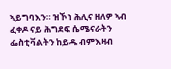ኣይግባእን። ዝኾነ ሕሊና ዘለዎ ኣብ ፈቀዶ ናይ ሕግደፍ ሴሜናራትን ፌስቲቫልትን ከይዱ ብምእዛብ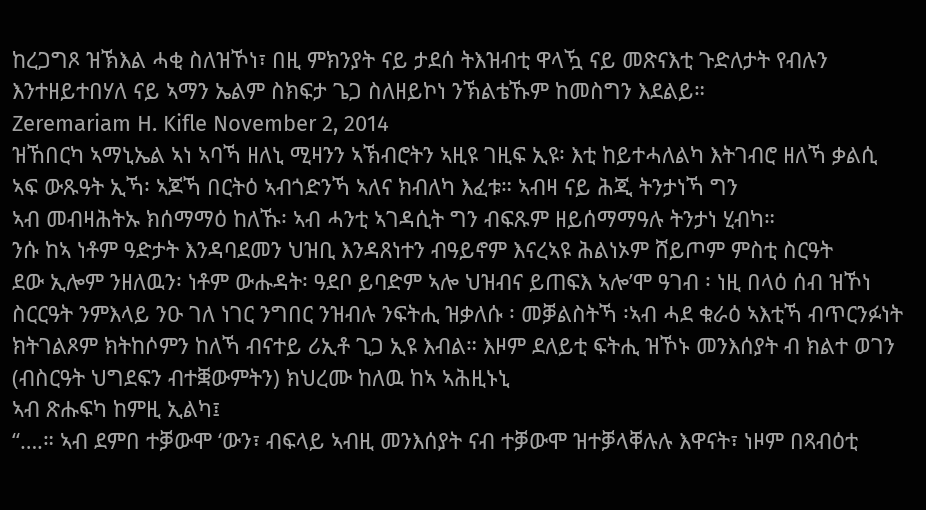ከረጋግጾ ዝኽእል ሓቂ ስለዝኾነ፣ በዚ ምክንያት ናይ ታደሰ ትእዝብቲ ዋላዃ ናይ መጽናእቲ ጉድለታት የብሉን እንተዘይተበሃለ ናይ ኣማን ኤልም ስክፍታ ጌጋ ስለዘይኮነ ንኽልቴኹም ከመስግን እደልይ።
Zeremariam H. Kifle November 2, 2014
ዝኸበርካ ኣማኒኤል ኣነ ኣባኻ ዘለኒ ሚዛንን ኣኽብሮትን ኣዚዩ ገዚፍ ኢዩ፡ እቲ ከይተሓለልካ እትገብሮ ዘለኻ ቃልሲ
ኣፍ ውጹዓት ኢኻ፡ ኣጆኻ በርትዕ ኣብጎድንኻ ኣለና ክብለካ እፈቱ። ኣብዛ ናይ ሕጂ ትንታነኻ ግን
ኣብ መብዛሕትኡ ክሰማማዕ ከለኹ፡ ኣብ ሓንቲ ኣገዳሲት ግን ብፍጹም ዘይሰማማዓሉ ትንታነ ሂብካ።
ንሱ ከኣ ነቶም ዓድታት እንዳባደመን ህዝቢ እንዳጸነተን ብዓይኖም እናረኣዩ ሕልነኦም ሸይጦም ምስቲ ስርዓት
ደው ኢሎም ንዘለዉን፡ ነቶም ውሑዳት፡ ዓደቦ ይባድም ኣሎ ህዝብና ይጠፍእ ኣሎ’ሞ ዓገብ ፡ ነዚ በላዕ ሰብ ዝኾነ ስርርዓት ንምእላይ ንዑ ገለ ነገር ንግበር ንዝብሉ ንፍትሒ ዝቃለሱ ፡ መቓልስትኻ ፡ኣብ ሓደ ቁራዕ ኣእቲኻ ብጥርንፉነት ክትገልጾም ክትከሶምን ከለኻ ብናተይ ሪኢቶ ጊጋ ኢዩ እብል። እዞም ደለይቲ ፍትሒ ዝኾኑ መንእሰያት ብ ክልተ ወገን (ብስርዓት ህግደፍን ብተቛውምትን) ክህረሙ ከለዉ ከኣ ኣሕዚኑኒ
ኣብ ጽሑፍካ ከምዚ ኢልካ፤
“….። ኣብ ደምበ ተቓውሞ ‘ውን፣ ብፍላይ ኣብዚ መንእሰያት ናብ ተቓውሞ ዝተቓላቐሉሉ እዋናት፣ ነዞም በጻብዕቲ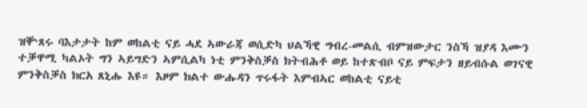ዝቝጸሩ ባእታታት ከም ወከልቲ ናይ ሓደ ኣውራጃ ወሲድካ ህልኻዊ ግብረ-መልሲ ብምዝውታር ንስኻ ዝያዳ እሙን ተቓዋሚ ካልኦት ግን ኣይግድን ኣምሲልካ ነቲ ምንቅስቓስ ክትብሕቶ ወይ ከተጽብቦ ናይ ምፍታን ዘይብሱል ወገናዊ ምንቅስቓስ ክርአ ጸኒሑ እዩ። እዞም ክልተ ውሑዳን ጥሩፋት እምብኣር ወከልቲ ናይቲ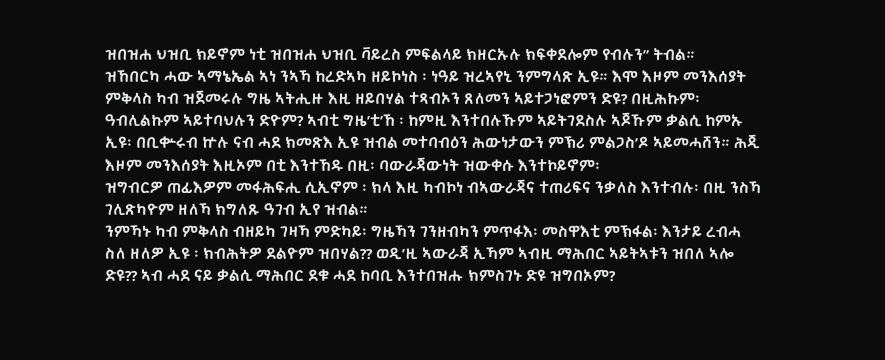ዝበዝሐ ህዝቢ ክይኖም ነቲ ዝበዝሐ ህዝቢ ቫይረስ ምፍልላይ ክዘርኡሉ ክፍቀደሎም የብሉን” ትብል።
ዝኸበርካ ሓው ኣማኔኤል ኣነ ንኣኻ ከረድኣካ ዘይኮነስ ፡ ነዓይ ዝረኣየኒ ንምግላጽ ኢዩ። እሞ እዞም መንእሰያት ምቅላስ ካብ ዝጀመሩሉ ግዜ ኣትሒዙ እዚ ዘይበሃል ተጻብኦን ጸለመን ኣይተጋነፎምን ድዩ? በዚሕኩም፡ ዓብሊልኩም ኣይተባህሉን ድዮም? ኣብቲ ግዜ’ቲ’ኸ ፡ ከምዚ እንተበሉኹም ኣይትገደስሉ ኣጆኹም ቃልሲ ከምኡ ኢዩ፡ በቢቍሩብ ኵሉ ናብ ሓደ ክመጽእ ኢዩ ዝብል መተባብዕን ሕውነታውን ምኽሪ ምልጋስ’ዶ ኣይመሓሸን። ሕጂ እዞም መንእሰያት እዚኦም በቲ እንተኸዱ በዚ፡ ባውራጃውነት ዝውቀሱ እንተኮይኖም፡
ዝግብርዎ ጠፊእዎም መፋሕፍሒ ሲኢኖም ፡ ክላ እዚ ካብኮነ ብኣውራጃና ተጠሪፍና ንቃለስ እንተብሉ፡ በዚ ንስኻ ገሊጽካዮም ዘለኻ ክግለጹ ዓገብ ኢየ ዝብል።
ንምኻኑ ካብ ምቅላስ ብዘይካ ገዛኻ ምድካይ፡ ግዜኻን ገንዘብካን ምጥፋእ፡ መስዋእቲ ምኽፋል፡ እንታይ ረብሓ ስለ ዘለዎ ኢዩ ፡ ክብሕትዎ ደልዮም ዝበሃል?? ወዲ’ዚ ኣውራጃ ኢኻም ኣብዚ ማሕበር ኣይትኣቱን ዝበለ ኣሎ ድዩ?? ኣብ ሓደ ናይ ቃልሲ ማሕበር ደቁ ሓደ ከባቢ እንተበዝሑ ክምስገኑ ድዩ ዝግበኦም?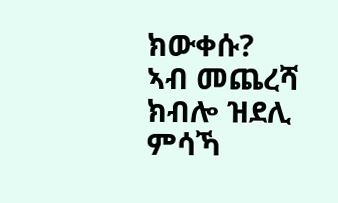ክውቀሱ?
ኣብ መጨረሻ ክብሎ ዝደሊ ምሳኻ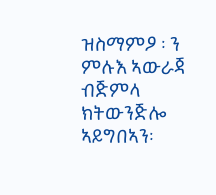ዝስማምዖ ፡ ን ምሉእ ኣውራጃ ብጅምላ ክትውንጅሎ ኣይግበኣን፡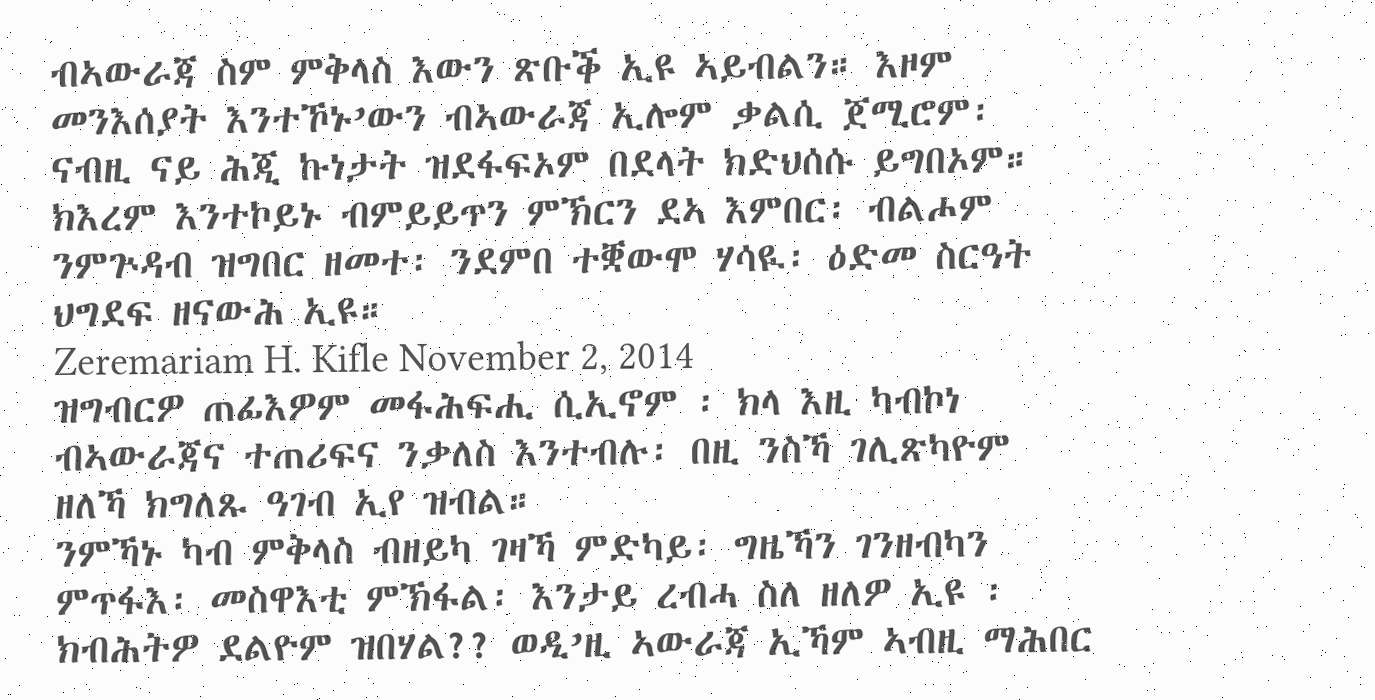ብኣውራጃ ስም ምቅላስ እውን ጽቡቕ ኢዩ ኣይብልን። እዞም መንእሰያት እንተኾኑ’ውን ብኣውራጃ ኢሎም ቃልሲ ጀሚሮም፡ ናብዚ ናይ ሕጂ ኩነታት ዝደፋፍኦም በደላት ክድህሰሱ ይግበኦም። ክእረም እንተኮይኑ ብምይይጥን ምኽርን ደኣ እምበር፡ ብልሖም ንምጕዳብ ዝግበር ዘመተ፡ ንደምበ ተቛውሞ ሃሳዪ፡ ዕድመ ስርዓት ህግደፍ ዘናውሕ ኢዩ።
Zeremariam H. Kifle November 2, 2014
ዝግብርዎ ጠፊእዎም መፋሕፍሒ ሲኢኖም ፡ ክላ እዚ ካብኮነ ብኣውራጃና ተጠሪፍና ንቃለስ እንተብሉ፡ በዚ ንስኻ ገሊጽካዮም ዘለኻ ክግለጹ ዓገብ ኢየ ዝብል።
ንምኻኑ ካብ ምቅላስ ብዘይካ ገዛኻ ምድካይ፡ ግዜኻን ገንዘብካን ምጥፋእ፡ መስዋእቲ ምኽፋል፡ እንታይ ረብሓ ስለ ዘለዎ ኢዩ ፡ ክብሕትዎ ደልዮም ዝበሃል?? ወዲ’ዚ ኣውራጃ ኢኻም ኣብዚ ማሕበር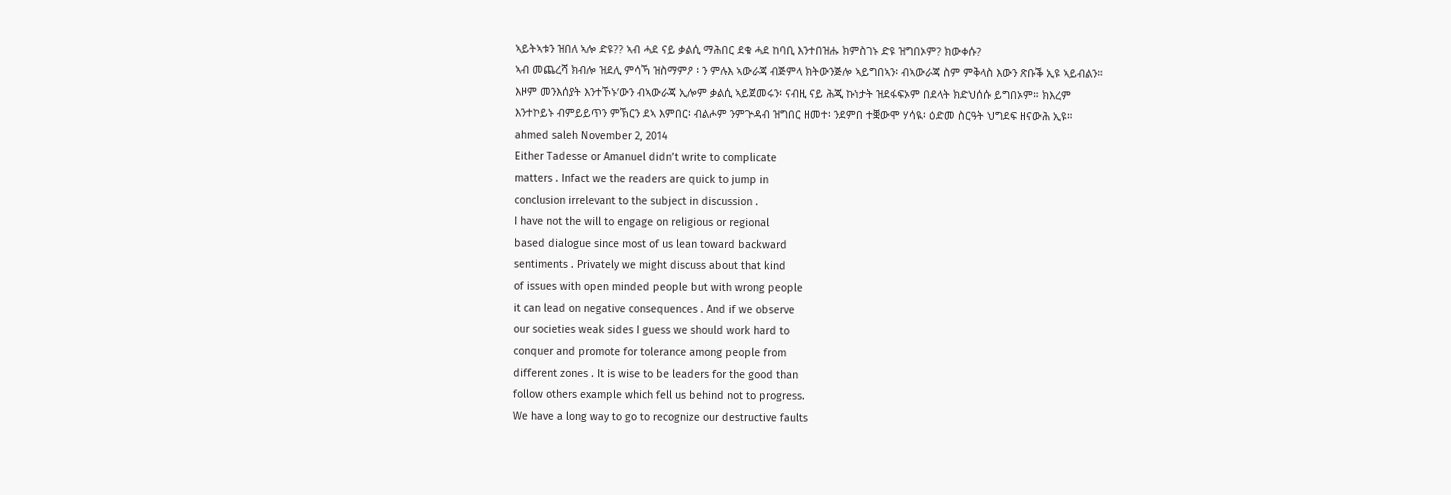ኣይትኣቱን ዝበለ ኣሎ ድዩ?? ኣብ ሓደ ናይ ቃልሲ ማሕበር ደቁ ሓደ ከባቢ እንተበዝሑ ክምስገኑ ድዩ ዝግበኦም? ክውቀሱ?
ኣብ መጨረሻ ክብሎ ዝደሊ ምሳኻ ዝስማምዖ ፡ ን ምሉእ ኣውራጃ ብጅምላ ክትውንጅሎ ኣይግበኣን፡ ብኣውራጃ ስም ምቅላስ እውን ጽቡቕ ኢዩ ኣይብልን። እዞም መንእሰያት እንተኾኑ’ውን ብኣውራጃ ኢሎም ቃልሲ ኣይጀመሩን፡ ናብዚ ናይ ሕጂ ኩነታት ዝደፋፍኦም በደላት ክድህሰሱ ይግበኦም። ክእረም እንተኮይኑ ብምይይጥን ምኽርን ደኣ እምበር፡ ብልሖም ንምጕዳብ ዝግበር ዘመተ፡ ንደምበ ተቛውሞ ሃሳዪ፡ ዕድመ ስርዓት ህግደፍ ዘናውሕ ኢዩ።
ahmed saleh November 2, 2014
Either Tadesse or Amanuel didn’t write to complicate
matters . Infact we the readers are quick to jump in
conclusion irrelevant to the subject in discussion .
I have not the will to engage on religious or regional
based dialogue since most of us lean toward backward
sentiments . Privately we might discuss about that kind
of issues with open minded people but with wrong people
it can lead on negative consequences . And if we observe
our societies weak sides I guess we should work hard to
conquer and promote for tolerance among people from
different zones . It is wise to be leaders for the good than
follow others example which fell us behind not to progress.
We have a long way to go to recognize our destructive faults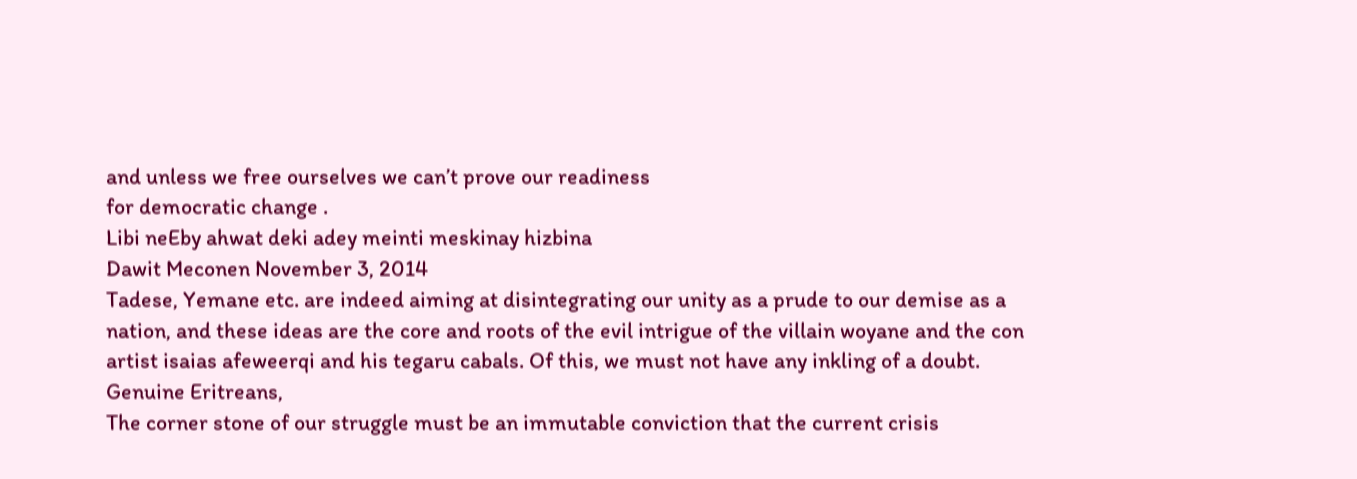and unless we free ourselves we can’t prove our readiness
for democratic change .
Libi neEby ahwat deki adey meinti meskinay hizbina
Dawit Meconen November 3, 2014
Tadese, Yemane etc. are indeed aiming at disintegrating our unity as a prude to our demise as a nation, and these ideas are the core and roots of the evil intrigue of the villain woyane and the con artist isaias afeweerqi and his tegaru cabals. Of this, we must not have any inkling of a doubt.
Genuine Eritreans,
The corner stone of our struggle must be an immutable conviction that the current crisis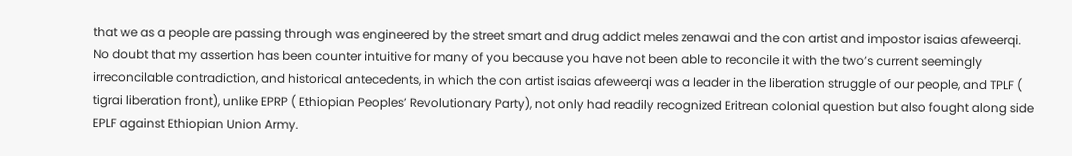that we as a people are passing through was engineered by the street smart and drug addict meles zenawai and the con artist and impostor isaias afeweerqi.
No doubt that my assertion has been counter intuitive for many of you because you have not been able to reconcile it with the two’s current seemingly irreconcilable contradiction, and historical antecedents, in which the con artist isaias afeweerqi was a leader in the liberation struggle of our people, and TPLF ( tigrai liberation front), unlike EPRP ( Ethiopian Peoples’ Revolutionary Party), not only had readily recognized Eritrean colonial question but also fought along side EPLF against Ethiopian Union Army.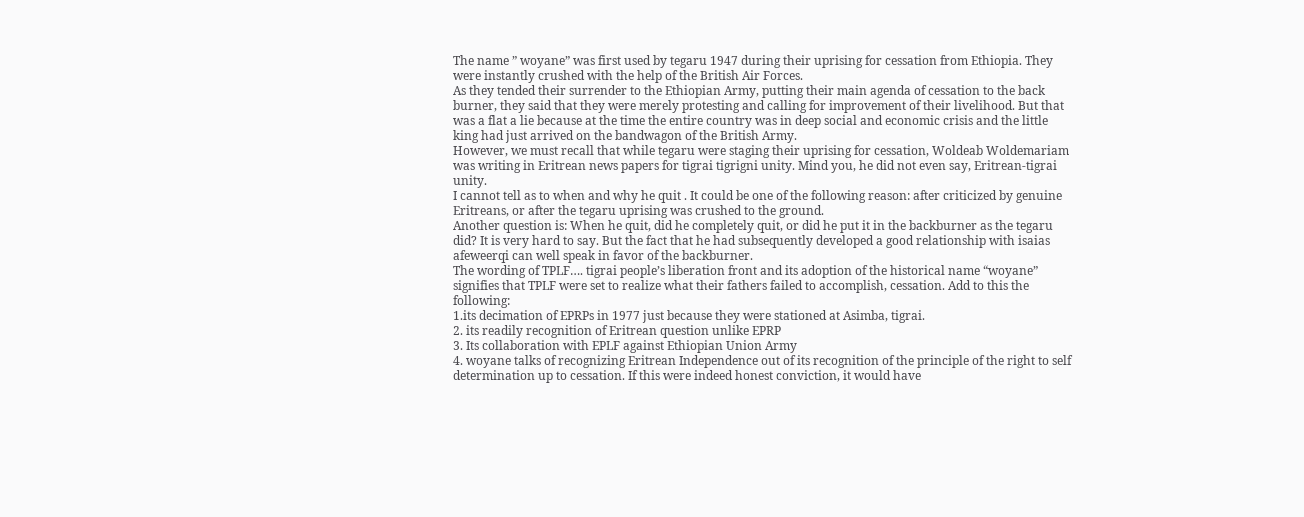The name ” woyane” was first used by tegaru 1947 during their uprising for cessation from Ethiopia. They were instantly crushed with the help of the British Air Forces.
As they tended their surrender to the Ethiopian Army, putting their main agenda of cessation to the back burner, they said that they were merely protesting and calling for improvement of their livelihood. But that was a flat a lie because at the time the entire country was in deep social and economic crisis and the little king had just arrived on the bandwagon of the British Army.
However, we must recall that while tegaru were staging their uprising for cessation, Woldeab Woldemariam was writing in Eritrean news papers for tigrai tigrigni unity. Mind you, he did not even say, Eritrean-tigrai unity.
I cannot tell as to when and why he quit . It could be one of the following reason: after criticized by genuine Eritreans, or after the tegaru uprising was crushed to the ground.
Another question is: When he quit, did he completely quit, or did he put it in the backburner as the tegaru did? It is very hard to say. But the fact that he had subsequently developed a good relationship with isaias afeweerqi can well speak in favor of the backburner.
The wording of TPLF…. tigrai people’s liberation front and its adoption of the historical name “woyane” signifies that TPLF were set to realize what their fathers failed to accomplish, cessation. Add to this the following:
1.its decimation of EPRPs in 1977 just because they were stationed at Asimba, tigrai.
2. its readily recognition of Eritrean question unlike EPRP
3. Its collaboration with EPLF against Ethiopian Union Army
4. woyane talks of recognizing Eritrean Independence out of its recognition of the principle of the right to self determination up to cessation. If this were indeed honest conviction, it would have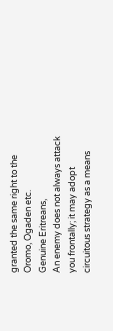granted the same right to the Oromo, Ogaden etc.
Genuine Eritreans,
An enemy does not always attack you frontally; it may adopt circuitous strategy as a means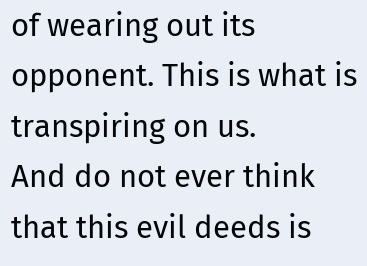of wearing out its opponent. This is what is transpiring on us.
And do not ever think that this evil deeds is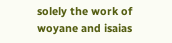solely the work of woyane and isaias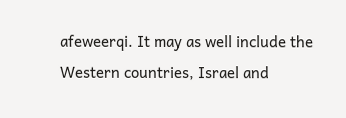afeweerqi. It may as well include the Western countries, Israel and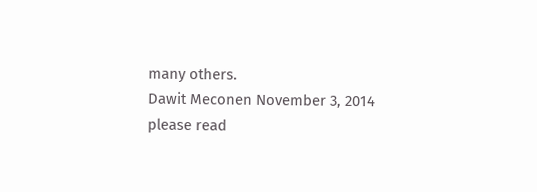many others.
Dawit Meconen November 3, 2014
please read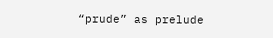“prude” as prelude